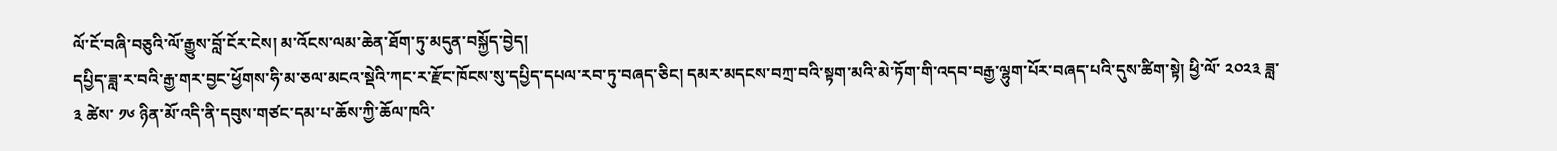ལོ་ངོ་བཞི་བཅུའི་ལོ་རྒྱུས་བློ་ངོར་ངེས། མ་འོངས་ལམ་ཆེན་ཐོག་ཏུ་མདུན་བསྐྱོད་བྱེད།
དཔྱིད་ཟླ་ར་བའི་རྒྱ་གར་བྱང་ཕྱོགས་ཧི་མ་ཅལ་མངའ་སྡེའི་ཀང་ར་རྫོང་ཁོངས་སུ་དཔྱིད་དཔལ་རབ་ཏུ་བཞད་ཅིང། དམར་མདངས་བཀྲ་བའི་སྟག་མའི་མེ་ཏོག་གི་འདབ་བརྒྱ་ལྷུག་པོར་བཞད་པའི་དུས་ཚིག་སྟེ། ཕྱི་ལོ་ ༢༠༢༣ ཟླ་ ༣ ཚེས་ ༡༦ ཉིན་མོ་འདི་ནི་དབུས་གཙང་དམ་པ་ཆོས་ཀྱི་ཆོལ་ཁའི་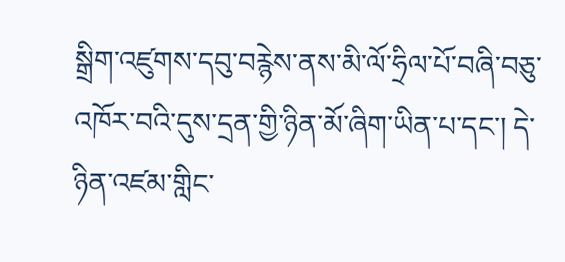སྒྲིག་འཛུགས་དབུ་བརྙེས་ནས་མི་ལོ་ཧྲིལ་པོ་བཞི་བཅུ་འཁོར་བའི་དུས་དྲན་གྱི་ཉིན་མོ་ཞིག་ཡིན་པ་དང་། དེ་ཉིན་འཛམ་གླིང་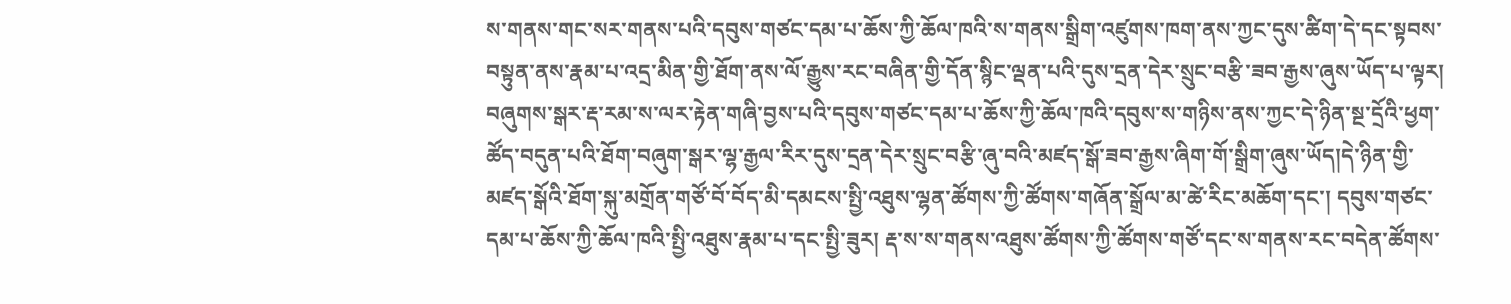ས་གནས་གང་སར་གནས་པའི་དབུས་གཙང་དམ་པ་ཆོས་ཀྱི་ཆོལ་ཁའི་ས་གནས་སྒྲིག་འཛུགས་ཁག་ནས་ཀྱང་དུས་ཚིག་དེ་དང་སྟབས་བསྟུན་ནས་རྣམ་པ་འདྲ་མིན་གྱི་ཐོག་ནས་ལོ་རྒྱུས་རང་བཞིན་གྱི་དོན་སྙིང་ལྡན་པའི་དུས་དྲན་དེར་སྲུང་བརྩི་ཟབ་རྒྱས་ཞུས་ཡོད་པ་ལྟར། བཞུགས་སྒར་རྡ་རམ་ས་ལར་རྟེན་གཞི་བྱས་པའི་དབུས་གཙང་དམ་པ་ཆོས་ཀྱི་ཆོལ་ཁའི་དབུས་ས་གཉིས་ནས་ཀྱང་དེ་ཉིན་སྔ་དྲོའི་ཕྱག་ཚོད་བདུན་པའི་ཐོག་བཞུག་སྒར་ལྷ་རྒྱལ་རིར་དུས་དྲན་དེར་སྲུང་བརྩི་ཞུ་བའི་མཛད་སྒོ་ཟབ་རྒྱས་ཞིག་གོ་སྒྲིག་ཞུས་ཡོད།དེ་ཉིན་གྱི་མཛད་སྒོའི་ཐོག་སྐུ་མགྲོན་གཙོ་བོ་བོད་མི་དམངས་སྤྱི་འཐུས་ལྷན་ཚོགས་ཀྱི་ཚོགས་གཞོན་སྒྲོལ་མ་ཚེ་རིང་མཆོག་དང་། དབུས་གཙང་དམ་པ་ཆོས་ཀྱི་ཆོལ་ཁའི་སྤྱི་འཐུས་རྣམ་པ་དང་སྤྱི་ཟུར། རྡ་ས་ས་གནས་འཐུས་ཚོགས་ཀྱི་ཚོགས་གཙོ་དང་ས་གནས་རང་བདེན་ཚོགས་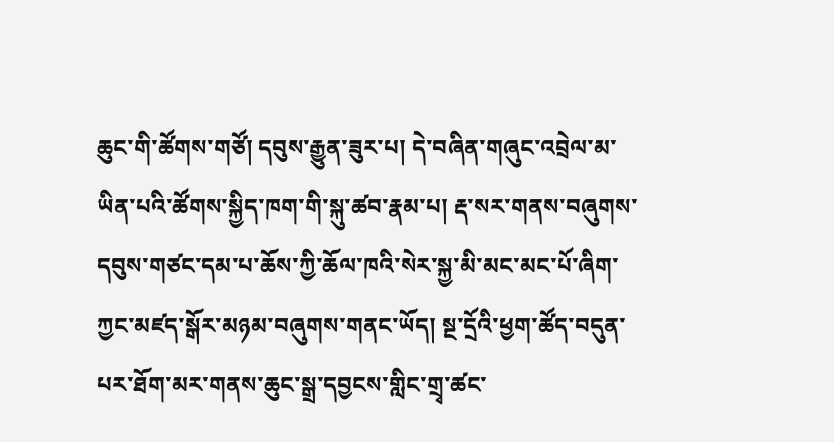ཆུང་གི་ཚོགས་གཙོ། དབུས་རྒྱུན་ཟུར་པ། དེ་བཞིན་གཞུང་འབྲེལ་མ་ཡིན་པའི་ཚོགས་སྐྱིད་ཁག་གི་སྐུ་ཚབ་རྣམ་པ། རྡ་སར་གནས་བཞུགས་དབུས་གཙང་དམ་པ་ཆོས་ཀྱི་ཆོལ་ཁའི་སེར་སྐྱ་མི་མང་མང་པོ་ཞིག་ཀྱང་མཛད་སྒོར་མཉམ་བཞུགས་གནང་ཡོད། སྔ་དྲོའི་ཕྱག་ཚོད་བདུན་པར་ཐོག་མར་གནས་ཆུང་སྒྲ་དབྱངས་གླིང་གྲྭ་ཚང་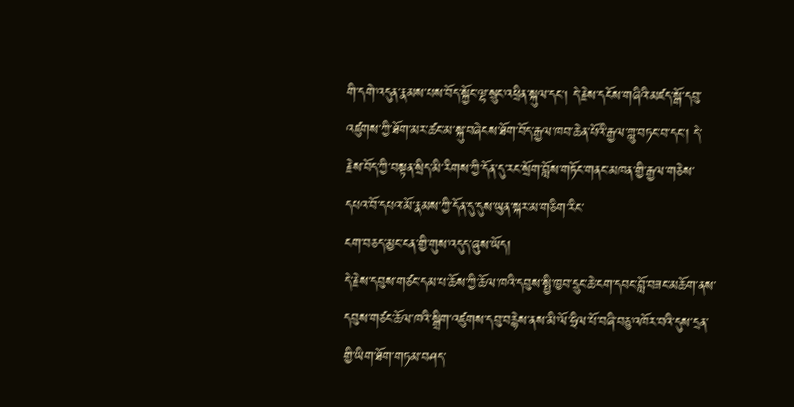གི་དགེ་འདུན་རྣམས་པས་བོད་སྐྱོང་ལྷ་སྲུང་འཕྲིན་སྐུལ་དང། དེ་རྗེས་དངོས་གཞིའི་མཛད་སྒོ་དབུ་འཛུགས་ཀྱི་ཐོག་མར་ཚང་མ་སྐུ་བཞེངས་ཐོག་བོད་རྒྱལ་ཁབ་ཆེན་པོའི་རྒྱལ་གླུ་བཏང་བ་དང་། དེ་རྗེས་བོད་ཀྱི་བསྟན་སྲིད་མི་རིགས་ཀྱི་དོན་དུ་རང་སྲོག་བློས་གཏོང་གནང་མཁན་གྱི་རྒྱལ་གཅེས་དཔའ་བོ་དཔའ་མོ་རྣམས་ཀྱི་དོན་དུ་དུས་ཡུན་སྐར་མ་གཅིག་རིང་
ངག་བཅད་མྱང་ངན་གྱི་གུས་འདུད་ཞུས་ཡོད།
དེ་རྗེས་དབུས་གཙང་དམ་པ་ཆོས་ཀྱི་ཆོལ་ཁའི་དབུས་སྤྱི་ཁྱབ་དྲུང་ཆེ་ངག་དབང་བློ་བཟང་མཆོག་ནས་དབུས་གཙང་ཆོལ་ཁའི་སྒྲིག་འཛུགས་དབུ་བརྙེས་ནས་མི་ལོ་ཧྲིལ་པོ་བཞི་བཅུ་འཁོར་བའི་དུས་དྲན་གྱི་ཡིག་ཐོག་གཏམ་བཤད་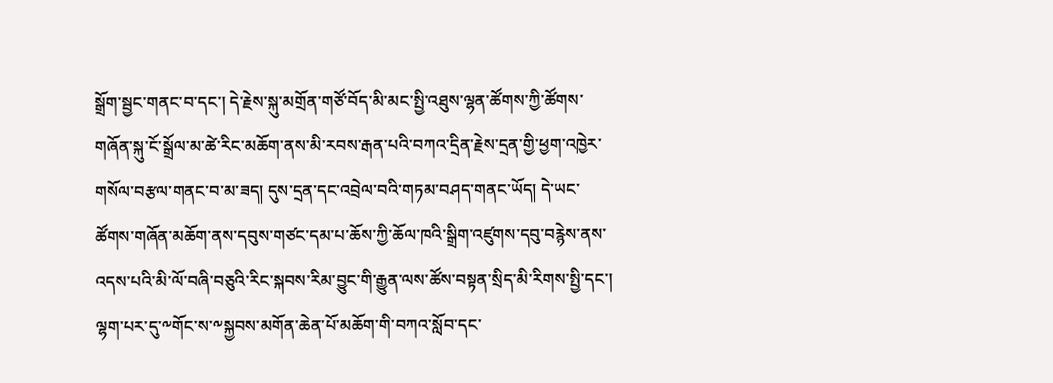སྒྲོག་སྦྱང་གནང་བ་དང་། དེ་རྗེས་སྐུ་མགྲོན་གཙོ་བོད་མི་མང་སྤྱི་འཐུས་ལྷན་ཚོགས་ཀྱི་ཚོགས་གཞོན་སྐུ་ངོ་སྒྲོལ་མ་ཚེ་རིང་མཆོག་ནས་མི་རབས་རྒན་པའི་བཀའ་དྲིན་རྗེས་དྲན་གྱི་ཕྱག་འཁྱེར་གསོལ་བརྩལ་གནང་བ་མ་ཟད། དུས་དྲན་དང་འབྲེལ་བའི་གཏམ་བཤད་གནང་ཡོད། དེ་ཡང་ཚོགས་གཞོན་མཆོག་ནས་དབུས་གཙང་དམ་པ་ཆོས་ཀྱི་ཆོལ་ཁའི་སྒྲིག་འཛུགས་དབུ་བརྙེས་ནས་འདས་པའི་མི་ལོ་བཞི་བཅུའི་རིང་སྐབས་རིམ་བྱུང་གི་རྒྱུན་ལས་ཚོས་བསྟན་སྲིད་མི་རིགས་སྤྱི་དང་། ལྷག་པར་དུ་༸གོང་ས་༸སྐྱབས་མགོན་ཆེན་པོ་མཆོག་གི་བཀའ་སློབ་དང་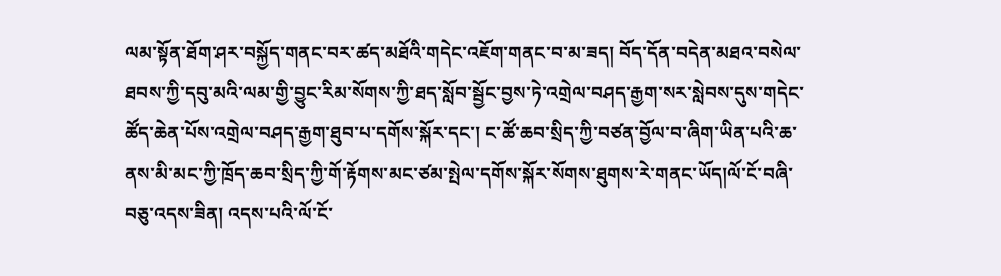ལམ་སྟོན་ཐོག་ཤར་བསྐྱོད་གནང་བར་ཚད་མཐོའི་གདེང་འཇོག་གནང་བ་མ་ཟད། བོད་དོན་བདེན་མཐའ་བསེལ་ཐབས་ཀྱི་དབུ་མའི་ལམ་གྱི་བྱུང་རིམ་སོགས་ཀྱི་ཐད་སློབ་སྦྱོང་བྱས་ཏེ་འགྲེལ་བཤད་རྒྱག་སར་སླེབས་དུས་གདེང་ཚོད་ཆེན་པོས་འགྲེལ་བཤད་རྒྱག་ཐུབ་པ་དགོས་སྐོར་དང་། ང་ཚོ་ཆབ་སྲིད་ཀྱི་བཙན་བྱོལ་བ་ཞིག་ཡིན་པའི་ཆ་ནས་མི་མང་ཀྱི་ཁྲོད་ཆབ་སྲིད་ཀྱི་གོ་རྟོགས་མང་ཙམ་སྤེལ་དགོས་སྐོར་སོགས་ཐུགས་རེ་གནང་ཡོད།ལོ་ངོ་བཞི་བཅུ་འདས་ཟིན། འདས་པའི་ལོ་ངོ་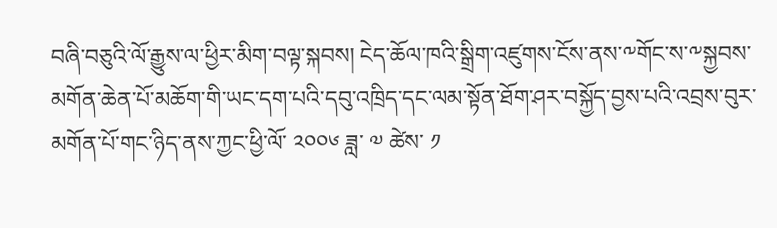བཞི་བཅུའི་ལོ་རྒྱུས་ལ་ཕྱིར་མིག་བལྟ་སྐབས། ངེད་ཆོལ་ཁའི་སྒྲིག་འཛུགས་ངོས་ནས་༸གོང་ས་༸སྐྱབས་མགོན་ཆེན་པོ་མཆོག་གི་ཡང་དག་པའི་དབུ་འཁྲིད་དང་ལམ་སྟོན་ཐོག་ཤར་བསྐྱོད་བྱས་པའི་འབྲས་བུར་མགོན་པོ་གང་ཉིད་ནས་ཀྱང་ཕྱི་ལོ་ ༢༠༠༦ ཟླ་ ༧ ཚེས་ ༡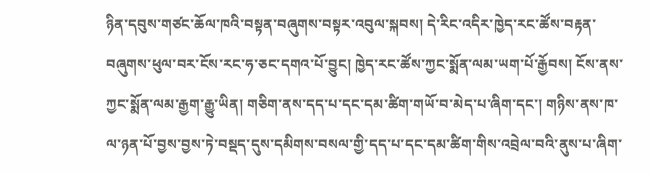ཉིན་དབུས་གཙང་ཆོལ་ཁའི་བསྟན་བཞུགས་བསྟར་འབུལ་སྐབས། དེ་རིང་འདིར་ཁྱེད་རང་ཚོས་བརྟན་བཞུགས་ཕུལ་བར་ངོས་རང་ཧ་ཅང་དགའ་པོ་བྱུང། ཁྱེད་རང་ཚོས་ཀྱང་སྨོན་ལམ་ཡག་པོ་རྒྱོབས། ངོས་ནས་ཀྱང་སྨོན་ལམ་རྒྱག་རྒྱུ་ཡིན། གཅིག་ནས་དད་པ་དང་དམ་ཚིག་གཡོ་བ་མེད་པ་ཞིག་དང་། གཉིས་ནས་ཁ་ལ་ཉན་པོ་བྱས་བྱས་ཏེ་བསྡད་དུས་དམིགས་བསལ་གྱི་དད་པ་དང་དམ་ཚིག་གིས་འབྲེལ་བའི་ནུས་པ་ཞིག་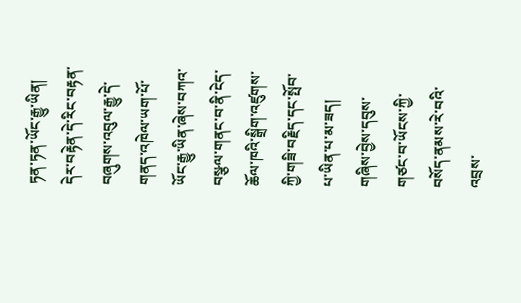ཏན་ཏན་ཡོང་རྒྱུ་ཡིན། དེར་བརྟེན་དེ་རིང་བརྟན་བཞུགས་འབུལ་རྒྱུ་དེ་གནད་འཁེལ་ཡག་པོ་ཡོང་རྒྱུ་ཡིན་ཞེས་བཀའ་བསྩལ་གནང་བ་ནི་ངེད་ཆོལ་ཁའི་སྒྲིག་འཛུགས་ཀྱི་གཟི་བརྗིད་དང་སྤོབ་པ་ཡིན་པ་མ་ཟད། གཞིས་བྱེས་དབུས་གཙང་བ་ཡོངས་ཀྱི་བསོད་ནམས་རེ་བའི་འབྲས་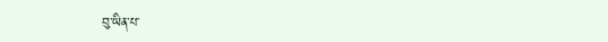བུ་ཡིན་པ་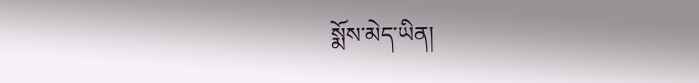སྨོས་མེད་ཡིན།